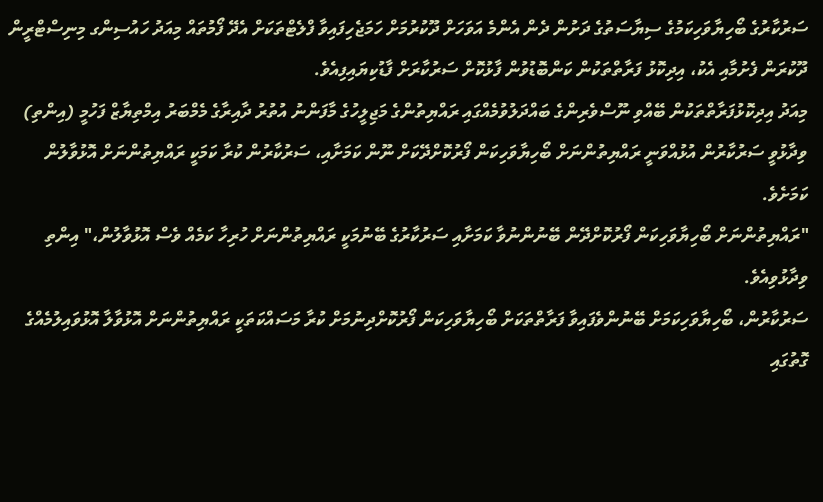ސަރުކާރުގެ ބޯހިޔާވަހިކަމުގެ ސިޔާސަތުގެ ދަށުން ދެން އެންމެ އަވަހަށް ދޫކުރުމަށް ހަމަޖެހިފައިވާ ފްލެޓްތަކަށް އެދޭ ފޯމުތައް މިއަދު ހައުސިންގ މިނިސްޓްރީން ދޫކުރަން ފެށުމާއި އެކު، އިދިކޮޅު ފަރާތްތަކުން ކަންބޮޑުވުން ފާޅުކޮށް ސަރުކާރަށް ފާޑުކިޔައިފިއެވެ.
މިއަދު އިދިކޮޅުފަރާތްތަކުން ބޭއްވި ނޫސްވެރިންގެ ބައްދަލުވުމެއްގައި ރައްޔިތުންގެ މަޖިލީހުގެ މާފަންނު އުތުރު ދާއިރާގެ މެމްބަރު އިމްތިޔާޒް ފަހުމީ (އިންތި) ވިދާޅުވީ ސަރުކާރުން އުޅުއްވަނީ ރައްޔިތުންނަށް ބޯހިޔާވަހިކަން ފޯރުކޮށްދޭކަށް ނޫން ކަމަށާއި، ސަރުކާރުން ކުރާ ކަމަކީ ރައްޔިތުންނަށް އޮޅުވާލުން ކަމަށެވެ.
"ރައްޔިތުންނަށް ބޯހިޔާވަހިކަން ފޯރުކޮށްދޭން ބޭނުންނުވާ ކަމަށާއި ސަރުކާރުގެ ބޭނުމަކީ ރައްޔިތުންނަށް ހުރިހާ ކަމެއް ވެސް އޮޅުވާލުން،" އިންތި ވިދާޅުވިއެވެ.
ސަރުކާރުން، ބޯހިޔާވަހިކަމަށް ބޭނުންވެފައިވާ ފަރާތްތަކަށް ބޯހިޔާވަހިކަން ފޯރުކޮށްދިނުމަށް ކުރާ މަސައްކަތަކީ ރައްޔިތުންނަށް އޮޅުވާލާ އޮޅުވައިލުމެއްގެ ގޮތުގައި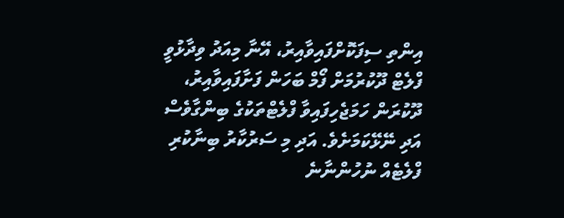އިންތި ސިފަކޮށްފައިވާއިރު، އޭނާ މިއަދު ވިދާޅުވީ ފްލެޓް ދޫކުރުމަށް ފޯމް ބަހަން ފަށާފައިވާއިރު، ދޫކުރަން ހަމަޖެހިފައިވާ ފްލެޓްތަކުގެ ބިންގާވެސް އަދި ނޭޅޭކަމަށެވެ. އަދި މި ސަރުކާރު ބިނާކުރި ފްލެޓެއް ނުހުންނާނެ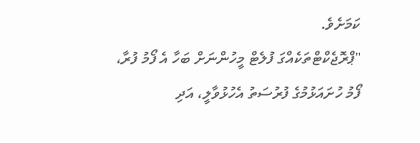ކަމަށެވެ.
"ޕްރޮޖެކްޓްތަކެއްގަ ފުލެޓް މީހުންނަށް ބަހާ އެ ފޯމު ފުރާ، ފޯމު ހުށައަޅުމުގެ ފުރުސަތު އެހުޅުވާލީ، އަދި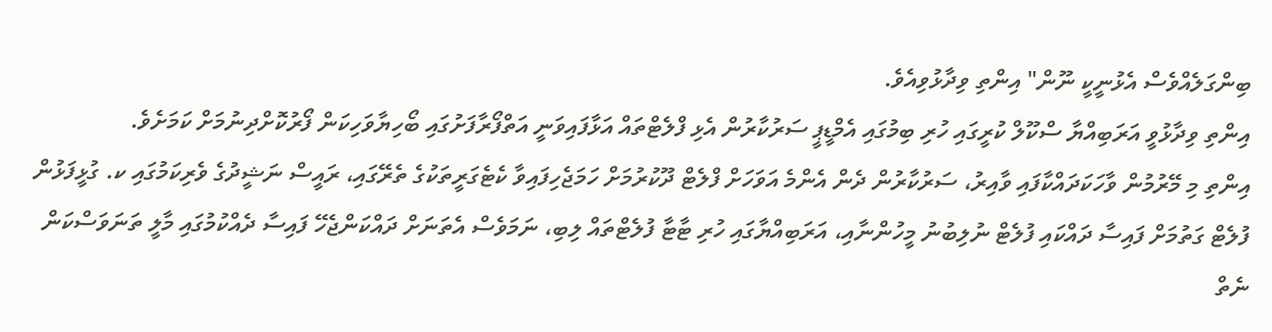ބިންގަލެއްވެސް އެޅުނީކީ ނޫން" އިންތި ވިދާޅުވިއެވެ.
އިންތި ވިދާޅުވީ އަރަބިއްޔާ ސްކޫލް ކުރީގައި ހުރި ބިމުގައި އެމްޑީޕީ ސަރުކާރުން އެޅި ފްލެޓްތައް އަޅާފައިވަނީ އަތްފޯރާފަށުގައި ބޯހިޔާވަހިކަން ފޯރުކޮށްދިނުމަށް ކަމަށެވެ.
އިންތި މި މޭރުމުން ވާހަކަދައްކާފައި ވާއިރު، ސަރުކާރުން ދެން އެންމެ އަވަހަށް ފްލެޓް ދޫކުރުމަށް ހަމަޖެހިފައިވާ ކެޓެގަރީތަކުގެ ތެރޭގައި، ރައީސް ނަޝީދުގެ ވެރިކަމުގައި ކ. ގުޅީފަޅުން ފުލެޓް ގަތުމަށް ފައިސާ ދައްކައި ފުލެޓް ނުލިބުނު މީހުންނާއި، އަރަބިއްޔާގައި ހުރި ޓާޓާ ފުލެޓްތައް ލިބި، ނަމަވެސް އެތަނަށް ދައްކަންޖެހޭ ފައިސާ ދެއްކުމުގައި މާލީ ތަނަވަސްކަން ނެތް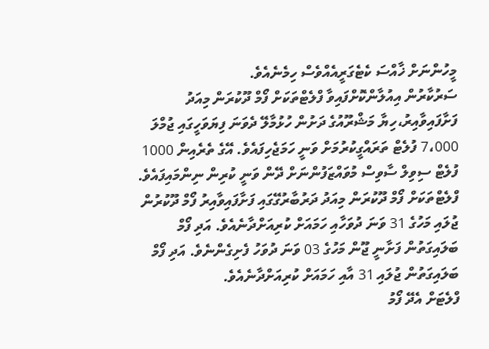މީހުންނަށް ޚާއްސަ ކެޓެގަރީއެއްވެސް ހިމެނެއެވެ.
ސަރުކާރުން އިއުލާންކޮށްފައިވާ ފްލެޓްތަކަށް ފޯމް ދޫކުރަން މިއަދު ފަށާފައިވާއިރު،ހިޔާ މަޝްރޫއުގެ ދަށުން ހުޅުމާލޭ ދެވަނަ ފިޔަވަހީގައި ޖުމްލަ 7،000 ފުލެޓް ތަރައްގީކުރުމަށް ވަނީ ހަމަޖެހިފައެވެ. އޭގެ ތެރެއިން 1000 ފުލެޓް ސިވިލް ސާވިސް މުވައްޒަފުންނަށް ދޭން ވަނީ ކުރިން ނިންމައިފައެވެ.
ފްލެޓްތަކަށް ފޯމް ދޫކުރަން މިއަދު ދަރުބާރުގޭގައި ފަށާފައިވާއިރު ފޯމް ދޫކުރުން ޖުލައި މަހުގެ 31 ވަނަ ދުވަހާއި ހަމައަށް ކުރިއަށްދާނެއެވެ. އަދި ފޯމް ބަލައިގަތުން ފަށާނީ ޖޫން މަހުގެ 03 ވަނަ ދުވަހު ފެށިގެންނެވެ. އަދި ފޯމް ބަލައިގަތުން ޖުލައި 31 އާއި ހަމައަށް ކުރިއަށްދާނެއެވެ.
ފްލެޓަށް އެދޭ ފޯމު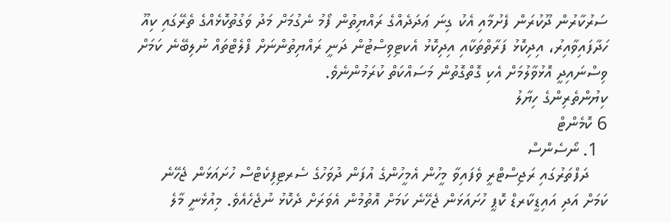ސަރުކާރުން ދޫކުރަން ފެށުމާއި އެކު ގިނަ ޢަދަދެއްގެ ރައްޔިތުން ފޯމު ނެގުމަށް މަދު ވަގުތުކޮޅެއްގެ ތެރޭގައި ކިއޫ ހަދާފައިވާއިރު، އިދިކޮޅު ފަރާތްތަކާއި އިދިކޮޅު އެކޓިވިސްޓުން ދަނީ ރައްޔިތުންނަށް ފްލެޓްތައް ނުލިބޭނެ ކަމަށް ވިސްނައިދީ އޮޅުވާލުމަށް އެކި ގޮތްގޮތުން މަސައްކަތް ކުރަމުންނެވެ.
ކިޔުންތެރިންގެ ހިޔާލު
6 ކޮމެންޓް
  1. ނޯސެންސް
    ދަފްތަރުގައި ރަޖިސްޓްރީ ވެފައިވާ މީހުން އެމީހުންގެ އުފަން ދުވަހުގެ ސެރޓިފިކެޓްސް ހުށައަޅަން ޖެހޭނެ ކަމަށް އަދި އައިޑީކާރޑް ކޮޕީ ހުށައަޅަން ޖެހޭނެ ކަމަށް އޮތުމުން އެވަރަށް ދެކޮޅު ނުޖެހެއެވެ. މިއުޅެނީ މާލެ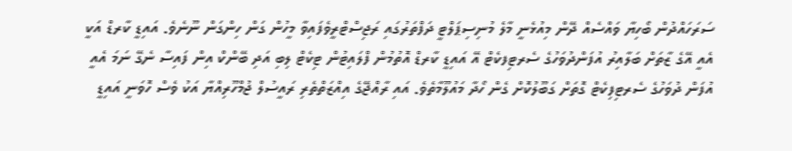ސަރަހައްދުން ބޯހިޔާ ވައްސެއް ދޭން މިއުޅެނީ މާލެ މުނިސިޕަލްޓީ ދަފްތަރުގައި ރަޖިސްޓްރީވެފައިވާ މީހުން ގަން ހިންގަން ނޫނެވެ. އައިޑީ ކާރޑް އަކީ އެއީ އޭގެ ޒާތަށް ބަލާއިރު އުފަންދުވަހުގެ ސެރޓިފކެޓް އޭ އައިޑީ ކާރޑް އޮތުމުން ފްލައިޓުން ޓިކެޓް ލިބި އަދި ބޭންކް އިން ފައިސާ ނެގޭ ނަމަ އެއީ އުފަން ދުވަހުގެ ސެރޓިފިކެޓް ގޮތަށް ގަބޫލުކޮށް ގެން ހޯދާ މައުލޫމާތެވެ. އައި ރާއްޖޭގެ އިއްޒަތްތެރި ރައީސުލް ޖުމްހޫރިއްޔާ އަކު ވެސް ހޮވަނީ އައިޑީ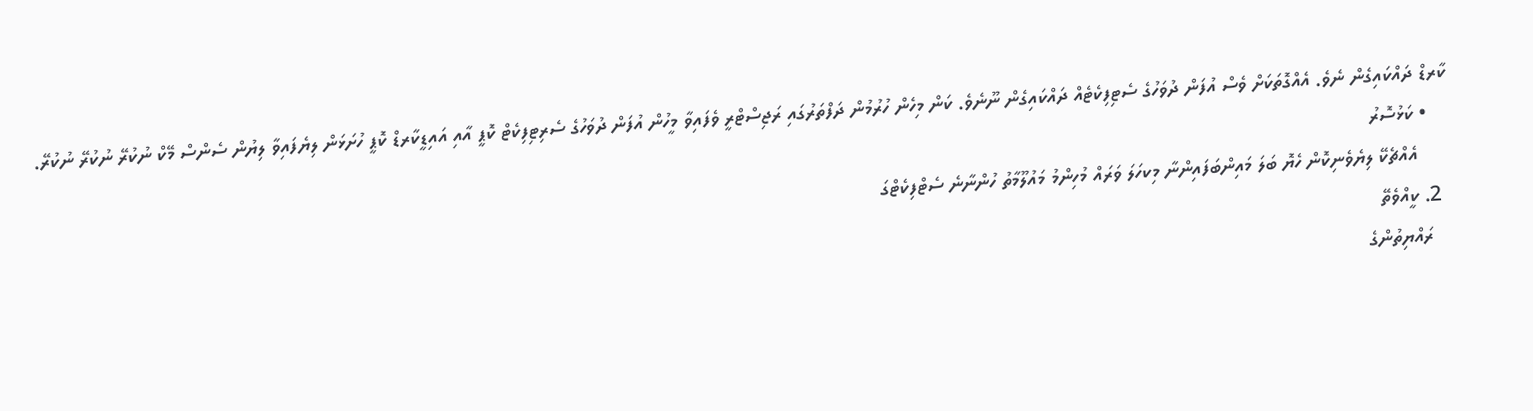ކާރޑް ދައްކައިގެން ނެވެ. އެއްގޮތަކަށް ވެސް އުފަން ދުވަހުގެ ސެޓިފިކެޓެއް ދައްކައިގެން ނޫނެވެ. ކަން މިހެން ހުރުމުން ދަފްތަރުގައި ރަޖިސްޓްރީ ވެފައިވާ މީހުން އުފަން ދުވަހުގެ ސެރިޓިފިކެޓް ކޮޕީ އާއި އައިޑީކާރޑް ކޮޕީ ހުށަޅަން ލިޔެފައިވާ ލިޔުން ސެންސް މޭކް ނުކުރޭ ނުކުރޭ ނުކުރޭ.
    • ކަޅުސޮރު
      އެއްޗެކޭ ލިޔެވެނިކޮން ހެޔޮ ބަލަ މައިންބަފައިންނާ މިކހަލަ ވަރައް މުހިންމު މައުލޫމާތު ހުންނާނެ ސެޓްފިކެޓްގަ
  2. ކީއްވެތޭ
    ރައްޔިތުންގެ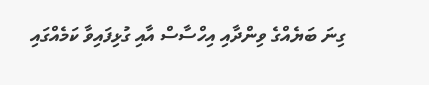ގިނަ ބަޔެއްގެ ވިންދާއި އިހްސާސް އާއި ގުޅިފައިވާ ކަމެއްގައި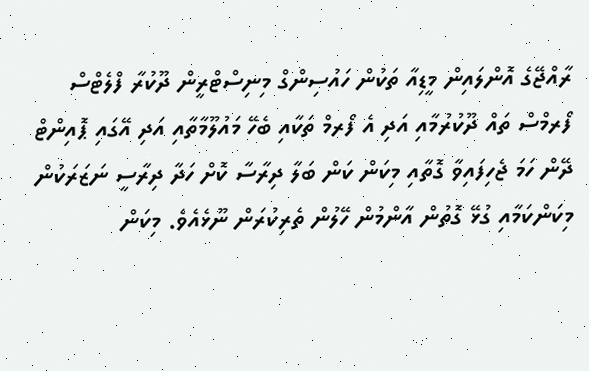ރާއްޖޭގެ އޮންލައިން މީޑިއާ ތަކުން ހައުސިންގް މިނިސްޓްރީން ދޫކުރާ ފްލެޓްސް ފޯރމްސް ތައް ދޫކުރުމާއި އަދި އެ ފޯރމް ތަކާއި ބެހޭ މައުލޫމާތާއި އަދި އޭގައި ޕޮއިންޓް ދޭން ހަމަ ޖެހިފައިވާ ގޮތާއި މިކަން ކަން ބަލާ ދިރާސާ ކޮށް ހަދާ ދިރާސީ ނަޒަރަކުން މިކަންކަމާއި ގުޅޭ ގޮތުން އާންމުން ހޭލުން ތެރިކުރަން ނޫޅެއެވެ. މިކަން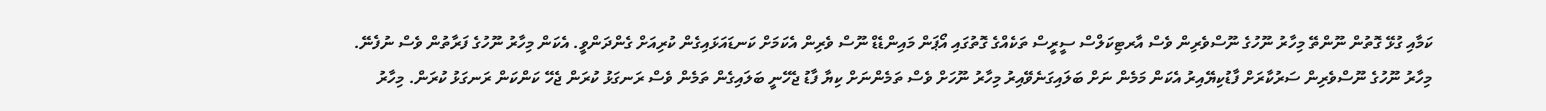ކަމާއި ގުޅޭ ގޮތުން ނޫންތޭ މިހާރު ނޫހުގެ ނޫސްވެރިން ވެސް އާރޓިކަލްސް ސީރީސް ތަކެއްގެ ގޮތުގައި އޯޕަން މައިންޑެޑް ނޫސް ވެރިން އެކަމަށް ކަނޑައަޅައިގެން ކުރިއަށް ގެންދަންވީ. އެކަން މިހާރު ނޫހުގެ ފަރާތުން ވެސް ނުފެނޭ. މިހާރު ނޫހުގެ ނޫސްވެރިން ސަރުކާރަށް ފާޑުކިޔޭއިރު އެކަން މަމެން ނަށް ބަލައިގަނެވޭއިރު މިހާރު ނޫހަށް ވެސް ތަމެންނަށް ކިޔާ ފާޑު ޖެހޭނީ ބަލައިގެން ތަމެން ވެސް ރަނގަޅު ކުރަން ޖެހޭ ކަންކަން ރަނގަޅު ކުރަން. މިހާރު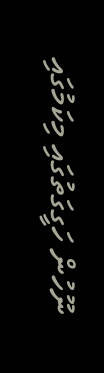ނޫހުން ހަގީގަތުގައި މިކަމުގައި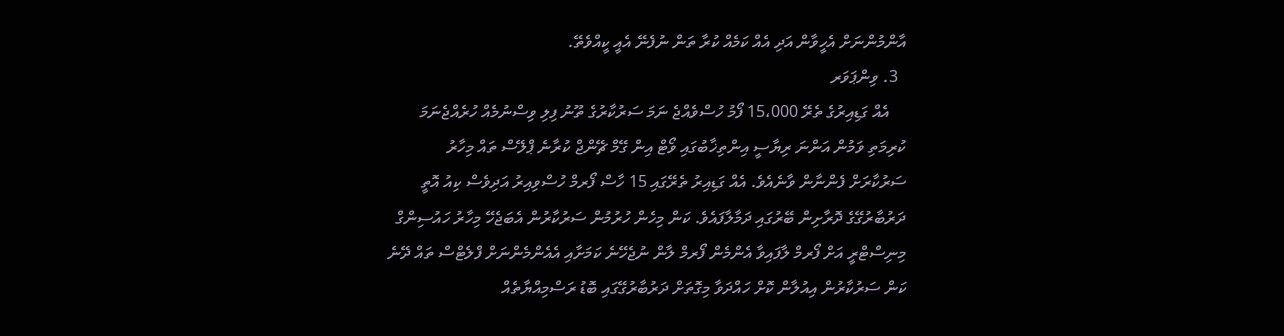އާންމުންނަށް އެހީވާން އަދި އެއް ކަމެއް ކުރާ ތަން ނުފެނޭ އެއީ ކީއްވެތޭ.
  3. ވިންޕަވަރ
    އެއް ގަޑިއިރުގެ ތެރޭ 15،000 ފޯމު ހުސްވެއްޖެ ނަމަ ސަރުކާރުގެ ތޫނު ފިލި ވިސްނުމެއް ހުރެއްޖެނަމަ ކުރިމަތި ވަމުން އަންނަ ރިޔާސީ އިންތިޚާބުގައި ވޯޓް އިން ގޭމް ޗޭންޖް ކުރާނެ ޕްލޭސް ތައް މިހާރު ސަރުކާރަށް ފެންނާން ވާނެއެވެ. އެއް ގަޑިއިރު ތެރޭގައި 15 ހާސް ފޯރމް ހުސްވިއިރު އަދިވެސް ކިއު އޮތީ ދަރުބާރުގޭގެ ދޮރާށިން ބޭރުގައި ދަމާލާފައެވެ. ކަން މިހެން ހުރުމުން ސަރުކާރުން އެބަޖެހޭ މިހާރު ހައުސިންގް މިނިސްޓްރީ އަށް ފޯރމް ލާފައިވާ އެންމެން ފޯރމް ލާން ނުޖެހޭނެ ކަމަށާއި އެއެންމެންނަށް ފްލެޓްސް ތައް ދޭނެ ކަން ސަރުކާރުން އިއުލާން ކޮށް ހައްދަވާ މިގޮތަށް ދަރުބާރުގޭގައި ބޮޑު ރަސްމިއްޔާތެއް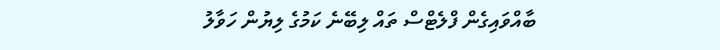ބާއްވައިގެން ފްލެޓްސް ތައް ލިބޭނެ ކަމުގެ ލިޔުން ހަވާލު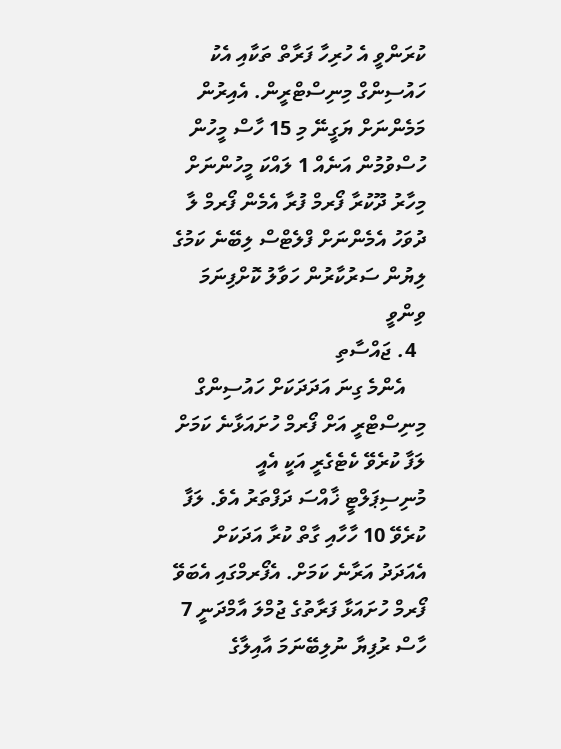ކުރަންވީ އެ ހުރިހާ ފަރާތް ތަކާއި އެކު ހައުސިންގް މިނިސްޓްރީން. އެއިރުން މަމެންނަށް ޔަގީނޭ މި 15 ހާސް މީހުން ހުސްވުމުން އަނެއް 1 ލައްކަ މީހުންނަށް މިހާރު ދޫކުރާ ފޯރމް ފުރާ އެމެން ފޯރމް ލާ ދުވަހު އެމެންނަށް ފްލެޓްސް ލިބޭނެ ކަމުގެ ލިޔުން ސަރުކާރުން ހަވާލު ކޮށްފިނަމަ ވިންވީ
  4. ޖައްސާތި
    އެންމެ ގިނަ އަދަދަކަށް ހައުސިންގް މިނިސްޓްރީ އަށް ފޯރމް ހުށައަޅާނެ ކަމަށް ލަފާ ކުރެވޭ ކެޓެގެރީ އަކީ އެއީ މުނިސިޕަލްޓީ ޚާއްސަ ދަފްތަރު އެވެ. ލަފާ ކުރެވޭ 10 ހާހާއި ގާތް ކުރާ އަދަކަށް އެއަދަދު އަރާނެ ކަމަށް. އެފޯރމްގައި އެބަވޭ ފޯރމް ހުށައަޅާ ފަރާތުގެ ޖުމްލަ އާމްދަނީ 7 ހާސް ރުފިޔާ ނުލިބޭނަމަ އާއިލާގެ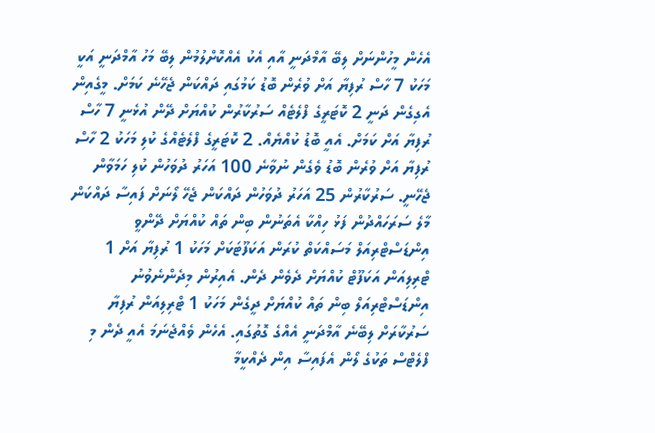އެހެން މީހުންނަށް ލިބޭ އާމްދަނީ އާއި އެކު އެއްކޮށްލުމުން ލިބޭ މަހު އާމްދަނީ އަކީ މަހަކު 7 ހާސް ރުފިޔާ އަށް ވުރެން ބޮޑު ކަމުގައި ދައްކަން ޖެހޭނެ ކަމަށް. މީގެއިން އެގިގެން ދަނީ 2 ކޮޓަރީގެ ފްލެޓެއް ސަރުކާރުން ކުއްޔަށް ދޭން އުޅެނީ 7 ހާސް ރުފިޔާ އަށް ކަމަށް. އެއީ ބޮޑު ކުއްޔެއް. 2 ކޮޓަރީގެ ފްލެޓެއްގެ ކުލި މަހަކު 2 ހާސް ރުފިޔާ އަށް ވުރެން ބޮޑު ވެގެން ނުވާނެ 100 އަހަރު ދުވަހުން ކުލި ހަމަވާން ޖެހޭނީ. ސަރުކާރުން 25 އަހަރު ދުވަހުން ދައްކަން ޖެހޭ ލޯނަށް ފައިސާ ދައްކަން މާލެ ސަރަހައްދުން ފަޅު ހިއްކާ އެތަނުން ބިން ތައް ކުއްޔަށް ދޭންވީ އިންޑަސްޓްރިއަލް މަސައްކަތް ކުރަން އަކަފޫޓަކަށް މަހަކު 1 ރުފިޔާ އަށް 1 ޓްރިލިއަން އަކަފޫޓް ކުއްޔަށް ދެވެން ދެން. އެއިރުން މިދެންނެވުނު އިންޑަސްޓްރިއަލް ބިން ތައް ކުއްޔަށް ދީގެން މަހަކު 1 ޓްރިލިއަން ރުފިޔާ ސަރުކާރަށް ލިބޭނެ އާމްދަނީ އެއްގެ ގޮތުގައި. އެހެން ވެއްޖެނަމަ އެއީ ދެން މި ފްލެޓްސް ތަކުގެ ލޯން އެފައިސާ އިން ދެއްކީމާ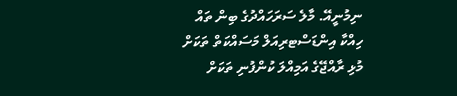ނިމުނީއޭ. މާލެ ސަރަހައްދުގެ ބިން ތައް ހިއްކާ އިންޑަސްޓރިއަލް މަސައްކަތް ތަކަށް މުޅި ރާއްޖޭގެ އަމިއްލަ ކުންފުނި ތަކަށް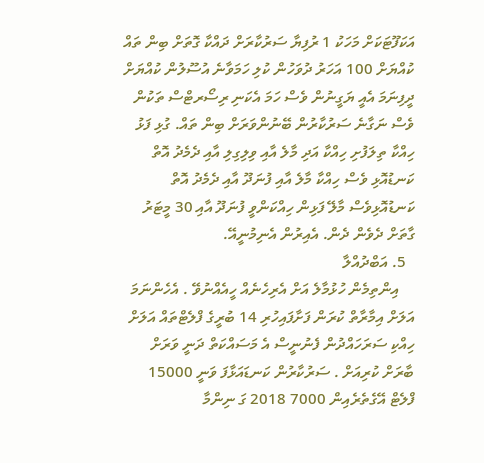އަކަފޫޓަކަށް މަހަކު 1 ރުފިޔާ ސަރުކާރަށް ދައްކާ ގޮތަށް ބިން ތައް ކުއްޔަށް 100 އަހަރު ދުވަހުން ކުލި ހަމަވާނެ އުސޫލުން ކުއްޔަށް ދީފިނަމަ އެއީ ޔަގީނުން ވެސް ހަމަ އެކަނި ރިސޯރޓްސް ތަކުން ވެސް ނަގާނެ ސަރުކާރުން ބޭނުންވަރަށް ބިން ތައް. ގުޅި ފަޅު ހިއްކާ ތިލަފުށި ހިއްކާ އަދި މާލެ އާއި ވިލިގިލި އާއި ދެމެދު އޮތް ކަނޑުއޮޅި ވެސް ހިއްކާ މާލެ އާއި ފުނަދޫ އާއި ދެމެދު އޮތް ކަނޑުއޮޅިވެސް މާލޭ ފަޅިން ހިއްކަންވީ ފުނަދޫ އާއި 30 މީޓަރު ގާތަށް ދެވެން ދެން. އެއިރުން އެނިމުނީއޭ.
  5. އަބްދުއްލާ
    އިންތިމެން ހުޅުމާލެ އަށް އެރިހެނެއް ހީއެއްނުވޭ . އެހެންނަމަ އަލަށް އިމާރާތް ކުރަން ފަށާފައިހުރި 14 ބުރީގެ ފްލެޓްތައް އަލަށް ހިއްކި ސަރަހައްދުން ފެނުނީސް އެ މަސައްކަތް ދަނީ ވަރަށް ބާރަށް ކުރިއަށް . ސަރުކާރުން ކަނޑައަޅާފަ ވަނީ 15000 ފްލެޓް އޭގެތެރެއިން 7000 2018 ގަ ނިންމާ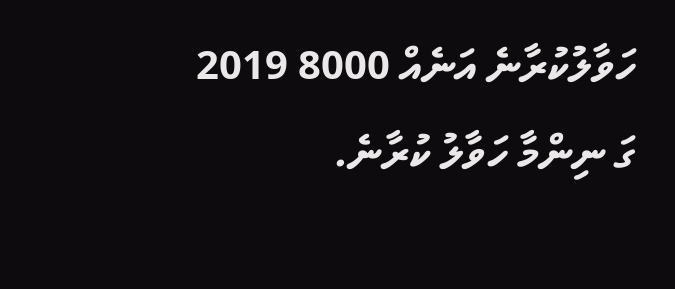ހަވާލުކުރާނެ އަނެއް 8000 2019 ގަ ނިންމާ ހަވާލު ކުރާނެ.